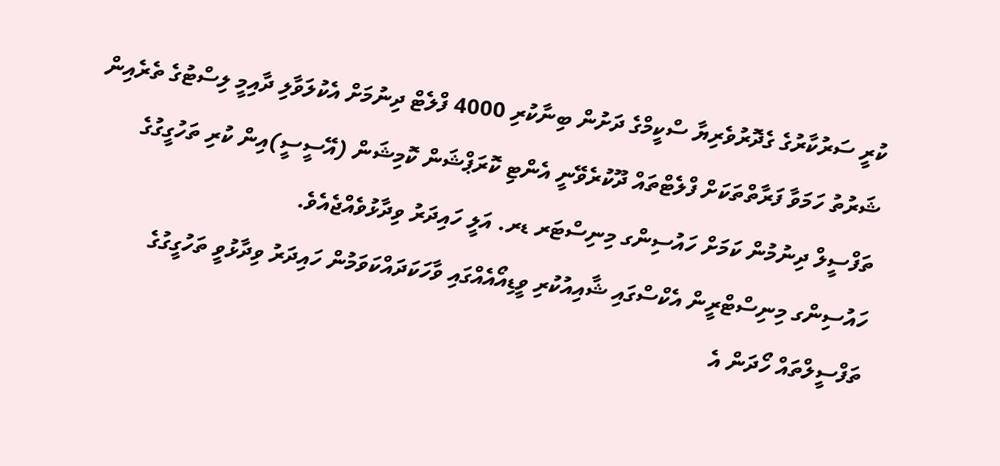ކުރީ ސަރުކާރުގެ ގެދޮރުވެރިޔާ ސްކީމްގެ ދަށުން ބިނާކުރި 4000 ފްލެޓް ދިނުމަށް އެކުލަވާލި ދާއިމީ ލިސްޓުގެ ތެރެއިން ޝަރުތު ހަމަވާ ފަރާތްތަކަށް ފްލެޓްތައް ދޫކުރެވޭނީ އެންޓި ކޮރަޕްޝަން ކޮމިޝަން (އޭސީސީ)އިން ކުރި ތަހުގީގުގެ ތަފްސީލް ދިނުމުން ކަމަށް ހައުސިންގ މިނިސްޓަރ ޑރ. އަލީ ހައިދަރު ވިދާޅުވެއްޖެއެވެ.
ހައުސިންގ މިނިސްޓްރީން އެކްސްގައި ޝާއިއުކުރި ވީޑިއޯއެއްގައި ވާހަކަދައްކަވަމުން ހައިދަރު ވިދާޅުވީ ތަހުގީގުގެ ތަފްސީލްތައް ހޯދަން އެ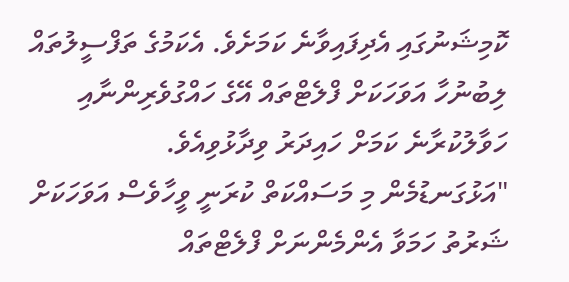ކޮމިޝަނުގައި އެދިފައިވާނެ ކަމަށެވެ. އެކަމުގެ ތަފްސީލުތައް ލިބުނުހާ އަވަހަކަށް ފްލެޓްތައް އޭގެ ހައްގުވެރިންނާއި ހަވާލުކުރާނެ ކަމަށް ހައިދަރު ވިދާޅުވިއެވެ.
"އަޅުގަނޑުމެން މި މަސައްކަތް ކުރަނީ ވީހާވެސް އަވަހަކަށް ޝަރުތު ހަމަވާ އެންމެންނަށް ފްލެޓްތައް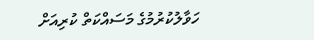ހަވާލުކުރުމުގެ މަސައްކަތް ކުރިއަށް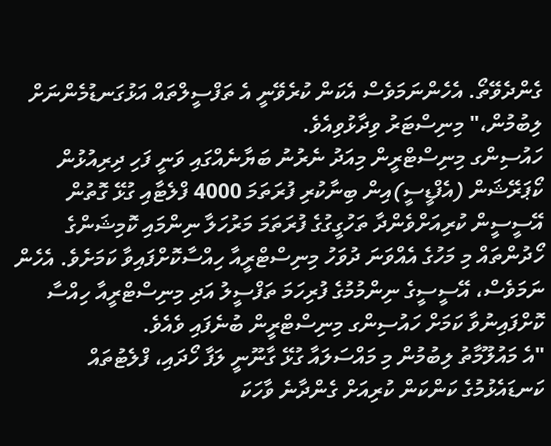ގެންދެވޭތޯ. އެހެންނަމަވެސް އެކަން ކުރެވޭނީ އެ ތަފްސީލްތައް އަޅުގަނޑުމެންނަށް ލިބުމުން،" މިނިސްޓަރު ވިދާޅުވިއެވެ.
ހައުސިންގ މިނިސްޓްރީން މިއަދު ނެރުނު ބަޔާނެއްގައި ވަނީ ފަހި ދިރިއުޅުން ކޯޕަރޭޝަން (އެފްޑީސީ)އިން ބިނާކުރި ފުރަތަމަ 4000 ފްލެޓާއި ގުޅޭ ގޮތުން އޭސީސީން ކުރިއަށްވެންދާ ތަހުގީގުގެ ފުރަތަމަ މަރުހަލާ ނިންމައި ކޮމިޝަންގެ ހޯދުންތައް މި މަހުގެ އެއްވަނަ ދުވަހު މިނިސްޓްރީއާ ހިއްސާކޮށްފައިވާ ކަމަށެވެ. އެހެން ނަމަވެސް، އޭސީސީގެ ނިންމުމުގެ ފުރިހަމަ ތަފްސީލު އަދި މިނިސްޓްރީއާ ހިއްސާ ކޮށްފައިނުވާ ކަމަށް ހައުސިންގ މިނިސްޓްރީން ބުނެފައި ވެއެވެ.
"އެ މައުލޫމާތު ލިބުމުން މި މައްސަލައާ ގުޅޭ ގާނޫނީ ލަފާ ހޯދައި، ފްލެޓުތައް ކަނޑައެޅުމުގެ ކަންކަން ކުރިއަށް ގެންދާނެ ވާހަކަ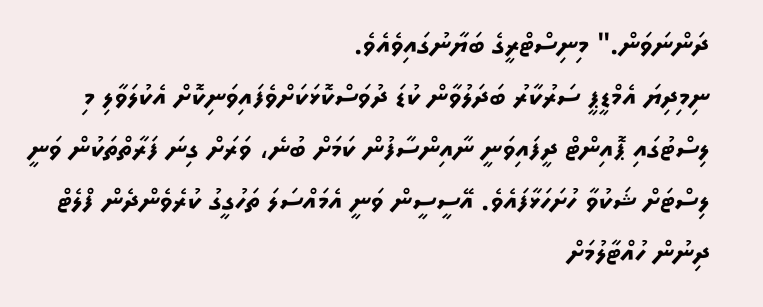ދަންނަވަން." މިނިސްޓްރީގެ ބަޔާނުގައިވެއެވެ.
ނިމިދިޔަ އެމްޑީޕީ ސަރުކާރު ބަދަލުވާން ކުޑަ ދުވަސްކޮޅަކަށްވެފައިވަނިކޮށް އެކުލަވާލި މި ލިސްޓުގައި ޕޮއިންޓް ދީފައިވަނީ ނާއިންސާފުން ކަމަށް ބުނެ، ވަރަށް ގިނަ ފަރާތްތަކުން ވަނީ ލިސްޓަށް ޝަކުވާ ހުށަހަޅާފައެވެ. އޭސީސީން ވަނީ އެމައްސަލަ ތަހުގީގު ކުރެވެންދެން ފްލެޓް ދިނުން ހުއްޓާލުމަށް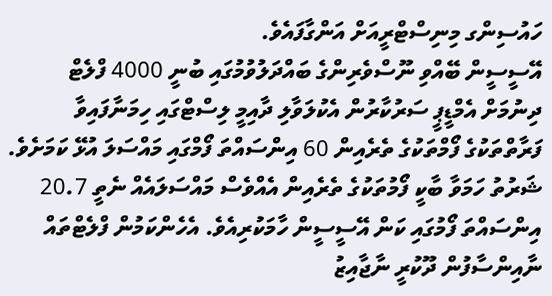ހައުސިންގ މިނިސްޓްރީއަށް އަންގާފައެވެ.
އޭސީސީން ބޭއްވި ނޫސްވެރިންގެ ބައްދަލުވުމުގައި ބުނީ 4000 ފްލެޓް ދިނުމަށް އެމްޑީޕީ ސަރުކާރުން އެކުލަވާލި ދާއިމީ ލިސްޓްގައި ހިމަނާފައިވާ ފަރާތްތަކުގެ ފޯމްތަކުގެ ތެރެއިން 60 އިންސައްތަ ފޯމްގައި މައްސަލަ އުޅޭ ކަމަށެވެ. ޝަރުތު ހަމަވާ ބާކީ ފޯމުތަކުގެ ތެރެއިން އެއްވެސް މައްސަލައެއް ނެތީ 20.7 އިންސައްތަ ފޯމުގައި ކަން އޭސީސީން ހާމަކުރިއެވެ. އެހެންކަމުން ފްލެޓްތައް ނާއިންސާފުން ދޫކުރީ ނާޖާއިޒު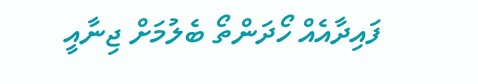ފައިދާއެއް ހޯދަންތޯ ބެލުމަށް ޖިނާއީ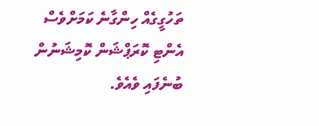ތަހުގީގެއް ހިންގާނެ ކަމަށްވެސް އެންޓި ކޮރަޕްޝަން ކޮމިޝަނުން ބުނެފައި ވެއެވެ.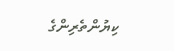ކިޔުންތެރިންގެ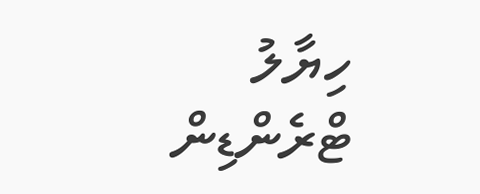ހިޔާލު
ޓްރެންޑިން